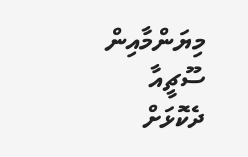މިޔަންމާއިން ސޫޗީއާ ދެކޮޅަށް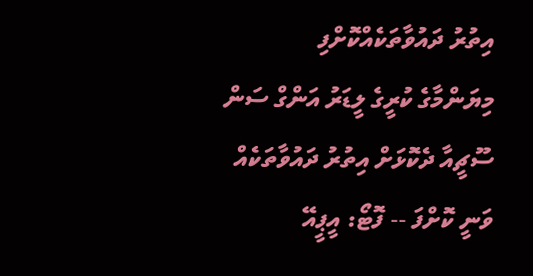އިތުރު ދައުވާތަކެއްކޮށްފި
މިޔަންމާގެ ކުރީގެ ލީޑަރު އަންގް ސަން ސޫޗީއާ ދެކޮޅަށް އިތުރު ދައުވާތަކެއް ވަނީ ކޮށްފަ -- ފޮޓޯ: އީޕީއޭ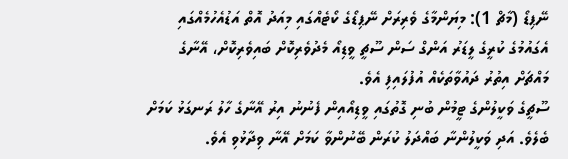ނޭޕިޑޯ (މާޗް 1): މިޔަންމާގެ ވެރިރަށް ނޭޕިޑޯގެ ކޯޓެއްގައި މިއަދު އޮތް އަޑުއެހުމެއްގައި އެގައުމުގެ ކުރީގެ ލީޑަރު އަންގް ސަން ސޫޗީ ވީޑިއޯ މެދުވެރިކޮށް ބައިވެރިކޮށް، އޭނާގެ މައްޗަށް އިތުރު ދައުވާތަކެއް އުފުލައިފި އެވެ.
ސޫޗީގެ ވަކީލުންގެ ޓީމުން ބުނި ގޮތުގައި ވީޑިއޯއިން ފެނުނު އިރު އޭނާގެ ހާލު ރަނގަޅު ކަމަށް ބެލެވެ. އަދި ވަކީލުންނާ ބައްދަލު ކުރަން ބޭނުންވާ ކަމަށް އޭނާ ވިދާޅުވި އެވެ.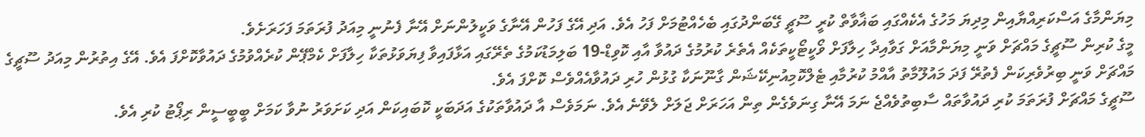މިޔަންމާގެ އަސްކަރިއްޔާއިން މިދިޔަ މަހުގެ އެކެއްގައި ބަޣާވާތް ކުރީ ސޫޗީ ގޭބަންދުގައި ބެހެއްޓުމަށް ފަހު އެވެ. އަދި އޭގެ ފަހުން އޭނާގެ ވަކީލުންނަށް އޭނާ ފެނުނީ މިއަދު ފުރަތަމަ ފަހަރަށެވެ.
މީގެ ކުރިން ސޫޗީގެ މައްޗަށް ވަނީ މިޔަންމާއަށް ގަވާއިދާ ހިލާފަށް ވޯކީޓޯކީތަކެއް އެތެރެ ކުރުމުގެ ދައުވާ އާއި ކޮވިޑް-19 ބަލިމަޑުކަމުގެ ތެރޭގައި އަޅާފައިވާ ފިޔަވަޅުތަކާ ހިލާފަށް ކެމްޕޭން ކުރެއްވުމުގެ ދައުވާކޮށްފަ އެވެ. އޭގެ އިތުރުން މިއަދު ސޫޗީގެ މައްޗަށް ވަނީ ބިރުވެރިކަން ފެތުރޭ ފަދަ މައުލޫމާތު އާއްމު ކުރުމާއި ޓެލްކޮމިއުނިކޭޝަން ގާނޫނަކާ ގުޅުން ހުރި ދައުވާއެއްވެސް ކޮށްފަ އެވެ.
ސޫޗީގެ މައްޗަށް ފުރަތަމަ ކުރި ދައުވާތައް ސާބިތުވެއްޖެ ނަމަ އޭނާ ގިނަވެގެން ތިން އަހަރަށް ޖަލަށް ލެވޭނެ އެވެ. ނަމަވެސް އާ ދައުވާތަކުގެ އަދަބަކީ ކޮބައިކަން އަދި ކަށަވަރު ނުވާ ކަމަށް ބީބީސީން ރިޕޯޓު ކުރި އެވެ.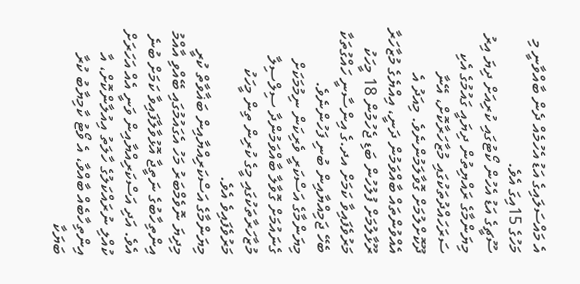އެ މައްސަލައިގެ އަޑު އެހުމެއް ދެން ބާއްވާނީ މި މަހުގެ 15އިގަ އެވެ.
ސޫޗީގެ އަޑު އެހުން ކޯޓުގައި ކުރިއަށް ދިޔަ އިރު މިޔަންމާގެ ރައްޔިތުން ދިޔައީ ގައުމުގެ އެކި ސަރަހައްދުތަކުގައި މުޒާހަރާކޮށް، އޭނާ ދޫކޮށްލުމަށް ގޮވާލަމުންނެވެ. މިއަދު އެ އެއްވުންތައް ބާއްވަމުން ދަނީ، އިއްޔެގެ މުޒާހަރާ ރޫޅާލުމަށް ފުލުހުން ބަޑި ޖެހުމުން 18 މީހަކު މަރުވެފައިވާ ކަމަށް އދ.ގެ އިންސާނީ ހައްގުތަކާ ބެހޭ ޖަމިއްޔާއިން ބުނި ފަހުންނެވެ.
މިޔަންމާގެ އަސްކަރީ ވެރިކަން ނިމުމަކަށް ގެނައުމަށް ގޮވާލާ ބާއްވަމުންދާ ސިލްސިލާ މުޒާހަރާތަކުގައި މީގެ ކުރިން ތިން މީހަކު މަރުވެފައިވެ އެވެ.
މިޔަންމާގެ އަސްކަރިއްޔާއިން ބަޣާވާތް ކުރީ މިދިޔަ ނޮވެމްބަރު މަހު އެގައުމުގައި ބޭއްވި އާއްމު އިންތިހާބުގެ ނަތީޖާ އޮޅުވާލާފައިވާ ކަމަށް ބުނެ އެވެ. އަދި އަސްކަރިއްޔާއިން ވަނީ އެއް އަހަރަށް ކުއްލި ނުރައްކަލުގެ ހާލަތު އިއުލާންކޮށް، އާ އިންތިހާބެއް ބާއްވާ، އެ ވޯޓު ކާމިޔާބު ކުރާ ބަޔަކާ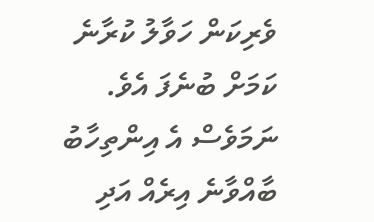ވެރިކަން ހަވާލު ކުރާނެ ކަމަށް ބުނެފަ އެވެ. ނަމަވެސް އެ އިންތިހާބު ބާއްވާނެ އިރެއް އަދި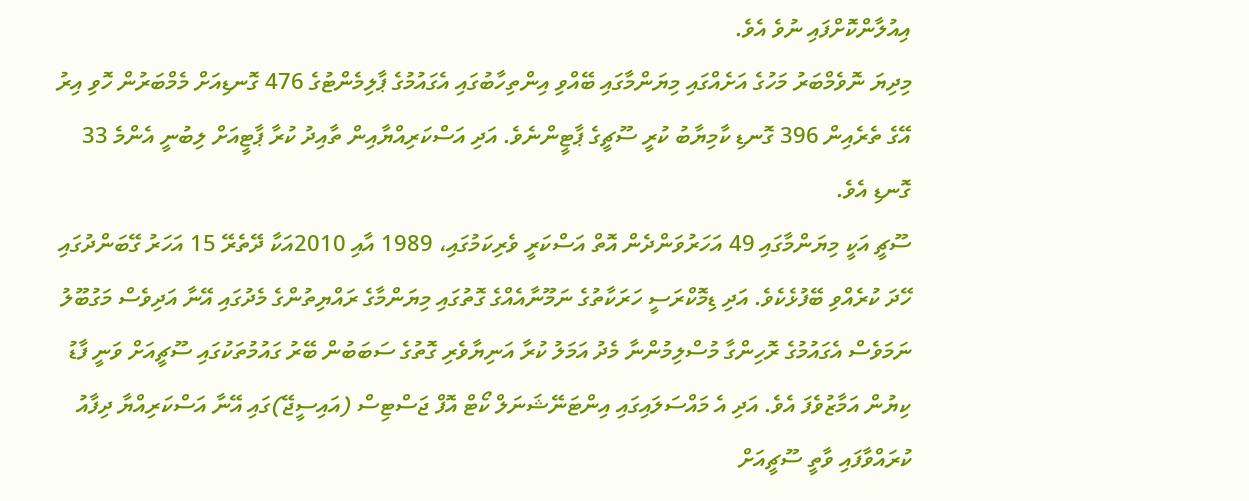އިއުލާންކޮށްފައި ނުވެ އެވެ.
މިދިޔަ ނޮވެމްބަރު މަހުގެ އަށެއްގައި މިޔަންމާގައި ބޭއްވި އިންތިހާބުގައި އެގައުމުގެ ޕާލިމެންޓުގެ 476 ގޮނޑިއަށް މެމްބަރުން ހޮވި އިރު އޭގެ ތެރެއިން 396 ގޮނޑި ކާމިޔާބު ކުރީ ސޫޗީގެ ޕާޓީންނެވެ. އަދި އަސްކަރިއްޔާއިން ތާއިދު ކުރާ ޕާޓީއަށް ލިބުނީ އެންމެ 33 ގޮނޑި އެވެ.
ސޫޗީ އަކީ މިޔަންމާގައި 49 އަހަރުވަންދެން އޮތް އަސްކަރީ ވެރިކަމުގައި، 1989 އާއި 2010އަކާ ދޭތެރޭ 15 އަހަރު ގޭބަންދުގައި ހޭދަ ކުރެއްވި ބޭފުޅެކެވެ. އަދި ޑިމޮކްރަސީ ހަރަކާތުގެ ނަމޫނާއެއްގެ ގޮތުގައި މިޔަންމާގެ ރައްޔިތުންގެ މެދުގައި އޭނާ އަދިވެސް މަގުބޫލު ނަމަވެސް އެގައުމުގެ ރޮހިންގާ މުސްލިމުންނާ މެދު އަމަލު ކުރާ އަނިޔާވެރި ގޮތުގެ ސަބަބުން ބޭރު ގައުމުތަކުގައި ސޫޗީއަށް ވަނީ ފާޑު ކިޔުން އަމާޒުވެފަ އެވެ. އަދި އެ މައްސަލައިގައި އިންޓަނޭޝަނަލް ކޯޓް އޮފް ޖަސްޓިސް (އައިސީޖޭ)ގައި އޭނާ އަސްކަރިއްޔާ ދިފާއު ކުރައްވާފައި ވާތީ ސޫޗީއަށް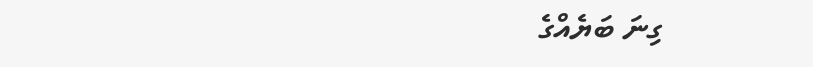ގިނަ ބަޔެއްގެ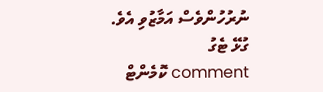ނުރުހުންވެސް އަމާޒުވި އެވެ.
ގުޅޭ ޓެގު
comment ކޮމެންޓް